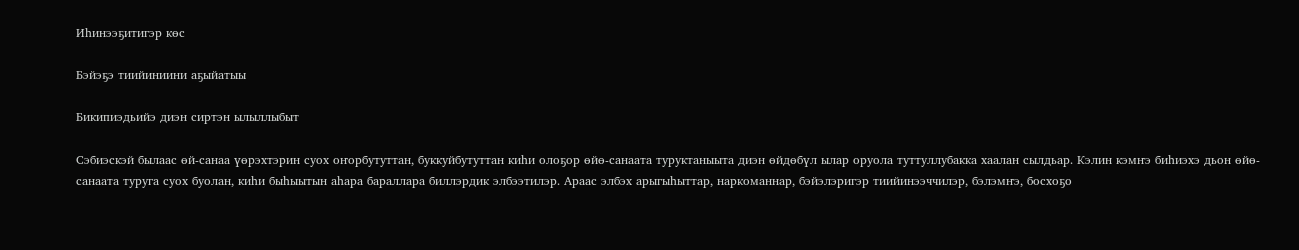Иһинээҕитигэр көс

Бэйэҕэ тиийиниини аҕыйатыы

Бикипиэдьийэ диэн сиртэн ылыллыбыт

Сэбиэскэй былаас өй-санаа үөрэхтэрин суох оҥорбутуттан, буккуйбутуттан киһи олоҕор өйө-санаата туруктаныыта диэн өйдөбүл ылар оруола туттуллубакка хаалан сылдьар. Кэлин кэмҥэ биһиэхэ дьон өйө-санаата туруга суох буолан, киһи быһыытын аһара бараллара биллэрдик элбээтилэр. Араас элбэх арыгыһыттар, наркоманнар, бэйэлэригэр тиийинээччилэр, бэлэмҥэ, босхоҕо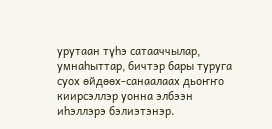урутаан түһэ сатааччылар, умнаһыттар, бичтэр бары туруга суох өйдөөх-санаалаах дьоҥҥо киирсэллэр уонна элбээн иһэллэрэ бэлиэтэнэр.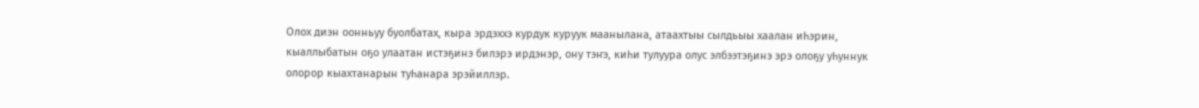Олох диэн оонньуу буолбатах, кыра эрдэххэ курдук куруук маанылана, атаахтыы сылдьыы хаалан иһэрин, кыаллыбатын оҕо улаатан истэҕинэ билэрэ ирдэнэр, ону тэҥэ, киһи тулуура олус элбээтэҕинэ эрэ олоҕу уһуннук олорор кыахтанарын туһанара эрэйиллэр.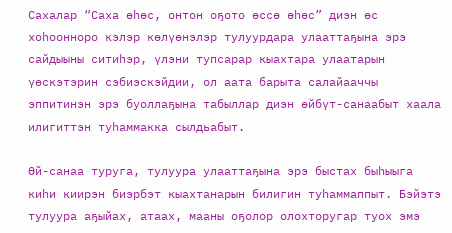Сахалар “Саха өһөс, онтон оҕото өссө өһөс” диэн өс хоһоонноро кэлэр көлүөнэлэр тулуурдара улааттаҕына эрэ сайдыыны ситиһэр, үлэни тупсарар кыахтара улаатарын үөскэтэрин сэбиэскэйдии, ол аата барыта салайааччы эппитинэн эрэ буоллаҕына табыллар диэн өйбүт-санаабыт хаала илигиттэн туһаммакка сылдьабыт.

Өй-санаа туруга, тулуура улааттаҕына эрэ быстах быһыыга киһи киирэн биэрбэт кыахтанарын билигин туһаммаппыт. Бэйэтэ тулуура аҕыйах, атаах, мааны оҕолор олохторугар туох эмэ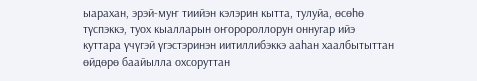ыарахан, эрэй-муҥ тиийэн кэлэрин кытта, тулуйа, өсөһө түспэккэ, туох кыалларын оҥоророллорун оннугар ийэ куттара үчүгэй үгэстэринэн иитиллибэккэ ааһан хаалбытыттан өйдөрө баайылла охсоруттан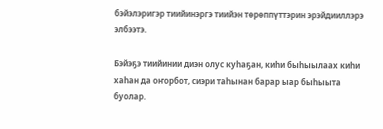бэйэлэригэр тиийинэргэ тиийэн төрөппүттэрин эрэйдииллэрэ элбээтэ.

Бэйэҕэ тиийинии диэн олус куһаҕан, киһи быһыылаах киһи хаһан да оҥорбот, сиэри таһынан барар ыар быһыыта буолар.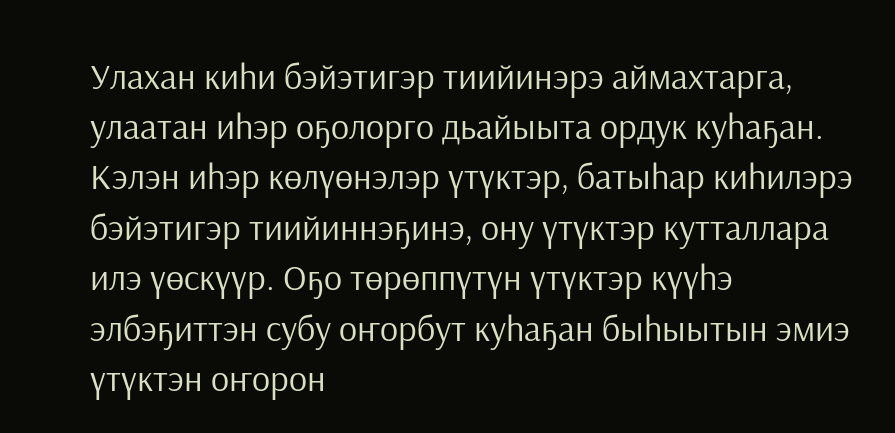Улахан киһи бэйэтигэр тиийинэрэ аймахтарга, улаатан иһэр оҕолорго дьайыыта ордук куһаҕан. Кэлэн иһэр көлүөнэлэр үтүктэр, батыһар киһилэрэ бэйэтигэр тиийиннэҕинэ, ону үтүктэр кутталлара илэ үөскүүр. Оҕо төрөппүтүн үтүктэр күүһэ элбэҕиттэн субу оҥорбут куһаҕан быһыытын эмиэ үтүктэн оҥорон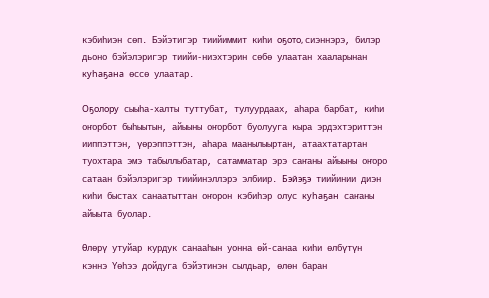кэбиһиэн сөп. Бэйэтигэр тиийиммит киһи оҕото, сиэннэрэ, билэр дьоно бэйэлэригэр тиийи-ниэхтэрин сөбө улаатан хааларынан куһаҕана өссө улаатар.

Оҕолору сыыһа-халты туттубат, тулуурдаах, аһара барбат, киһи оҥорбот быһыытын, айыыны оҥорбот буолууга кыра эрдэхтэриттэн ииппэттэн, үөрэппэттэн, аһара маанылыыртан, атаахтатартан туохтара эмэ табыллыбатар, сатамматар эрэ саҥаны айыыны оҥоро сатаан бэйэлэригэр тиийинэллэрэ элбиир. Бэйэҕэ тиийинии диэн киһи быстах санаатыттан оҥорон кэбиһэр олус куһаҕан саҥаны айыыта буолар.

Өлөрү утуйар курдук санааһын уонна өй-санаа киһи өлбүтүн кэннэ Үөһээ дойдуга бэйэтинэн сылдьар, өлөн баран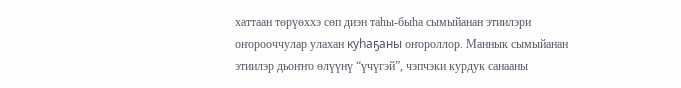хаттаан төрүөххэ сөп диэн таһы-быһа сымыйанан этиилэри оҥорооччулар улахан куһаҕаны оҥороллор. Маннык сымыйанан этиилэр дьоҥҥо өлүүнү “үчүгэй”, чэпчэки курдук санааны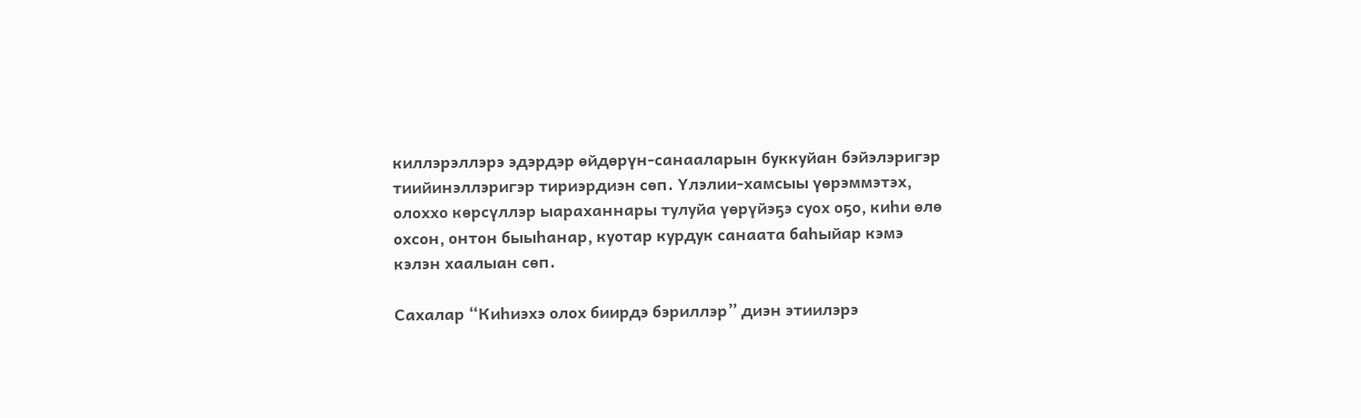киллэрэллэрэ эдэрдэр өйдөрүн-санааларын буккуйан бэйэлэригэр тиийинэллэригэр тириэрдиэн сөп. Үлэлии-хамсыы үөрэммэтэх, олоххо көрсүллэр ыараханнары тулуйа үөрүйэҕэ суох оҕо, киһи өлө охсон, онтон быыһанар, куотар курдук санаата баһыйар кэмэ кэлэн хаалыан сөп.

Сахалар “Киһиэхэ олох биирдэ бэриллэр” диэн этиилэрэ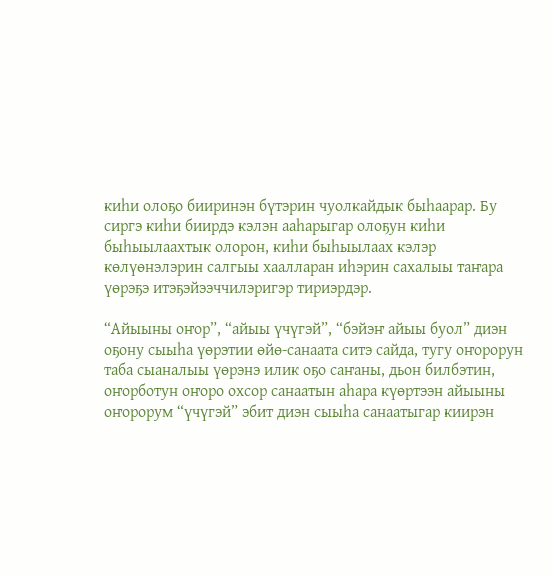киһи олоҕо бииринэн бүтэрин чуолкайдык быһаарар. Бу сиргэ киһи биирдэ кэлэн ааһарыгар олоҕун киһи быһыылаахтык олорон, киһи быһыылаах кэлэр көлүөнэлэрин салгыы хаалларан иһэрин сахалыы таҥара үөрэҕэ итэҕэйээччилэригэр тириэрдэр.

“Айыыны оҥор”, “айыы үчүгэй”, “бэйэҥ айыы буол” диэн оҕону сыыһа үөрэтии өйө-санаата ситэ сайда, тугу оҥорорун таба сыаналыы үөрэнэ илик оҕо саҥаны, дьон билбэтин, оҥорботун оҥоро охсор санаатын аһара күөртээн айыыны оҥорорум “үчүгэй” эбит диэн сыыһа санаатыгар киирэн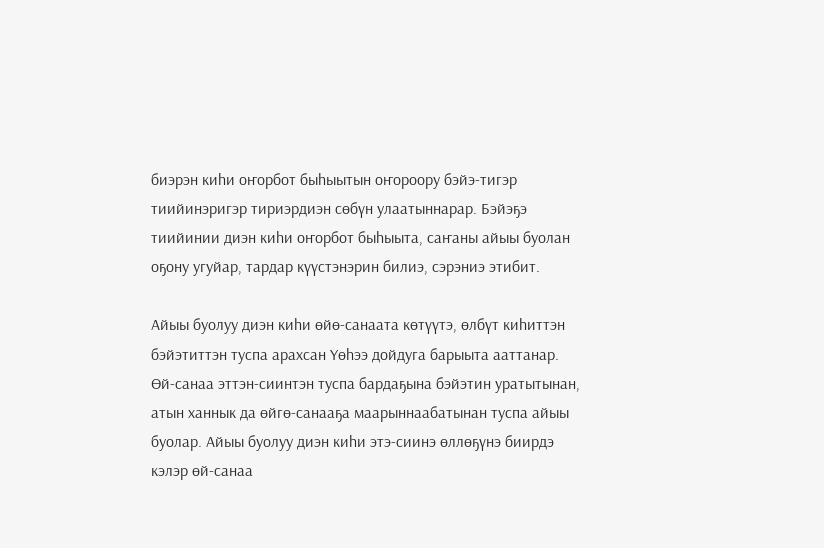биэрэн киһи оҥорбот быһыытын оҥороору бэйэ-тигэр тиийинэригэр тириэрдиэн сөбүн улаатыннарар. Бэйэҕэ тиийинии диэн киһи оҥорбот быһыыта, саҥаны айыы буолан оҕону угуйар, тардар күүстэнэрин билиэ, сэрэниэ этибит.

Айыы буолуу диэн киһи өйө-санаата көтүүтэ, өлбүт киһиттэн бэйэтиттэн туспа арахсан Үөһээ дойдуга барыыта ааттанар. Өй-санаа эттэн-сиинтэн туспа бардаҕына бэйэтин уратытынан, атын ханнык да өйгө-санааҕа маарыннаабатынан туспа айыы буолар. Айыы буолуу диэн киһи этэ-сиинэ өллөҕүнэ биирдэ кэлэр өй-санаа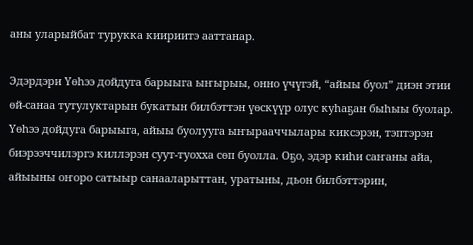аны уларыйбат турукка киириитэ ааттанар.

Эдэрдэри Үөһээ дойдуга барыыга ыҥырыы, онно үчүгэй, “айыы буол” диэн этии өй-санаа тутулуктарын букатын билбэттэн үөскүүр олус куһаҕан быһыы буолар. Үөһээ дойдуга барыыга, айыы буолууга ыҥырааччылары киксэрэн, тэптэрэн биэрээччилэргэ киллэрэн суут-туохха сөп буолла. Оҕо, эдэр киһи саҥаны айа, айыыны оҥоро сатыыр санааларыттан, уратыны, дьон билбэттэрин,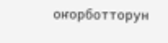оҥорботторун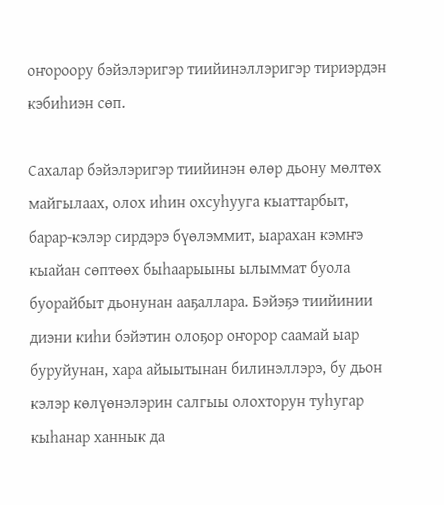оҥороору бэйэлэригэр тиийинэллэригэр тириэрдэн кэбиһиэн сөп.

Сахалар бэйэлэригэр тиийинэн өлөр дьону мөлтөх майгылаах, олох иһин охсуһууга кыаттарбыт, барар-кэлэр сирдэрэ бүөлэммит, ыарахан кэмҥэ кыайан сөптөөх быһаарыыны ылыммат буола буорайбыт дьонунан ааҕаллара. Бэйэҕэ тиийинии диэни киһи бэйэтин олоҕор оҥорор саамай ыар буруйунан, хара айыытынан билинэллэрэ, бу дьон кэлэр көлүөнэлэрин салгыы олохторун туһугар кыһанар ханнык да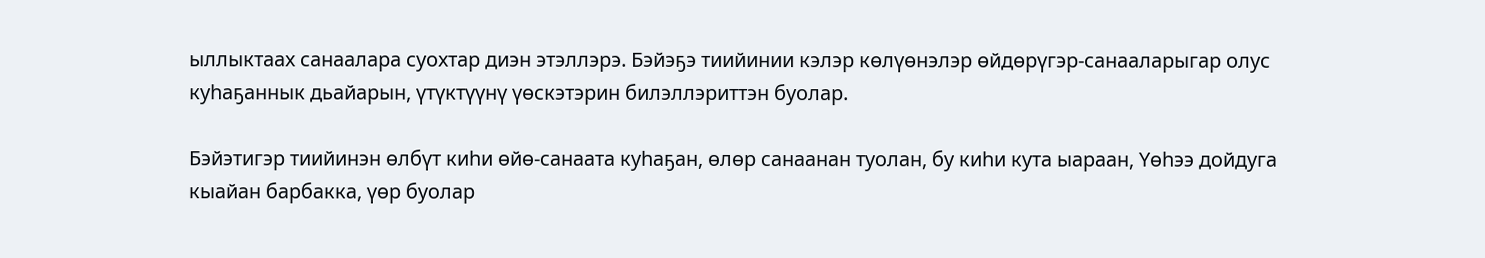ыллыктаах санаалара суохтар диэн этэллэрэ. Бэйэҕэ тиийинии кэлэр көлүөнэлэр өйдөрүгэр-санааларыгар олус куһаҕаннык дьайарын, үтүктүүнү үөскэтэрин билэллэриттэн буолар.

Бэйэтигэр тиийинэн өлбүт киһи өйө-санаата куһаҕан, өлөр санаанан туолан, бу киһи кута ыараан, Үөһээ дойдуга кыайан барбакка, үөр буолар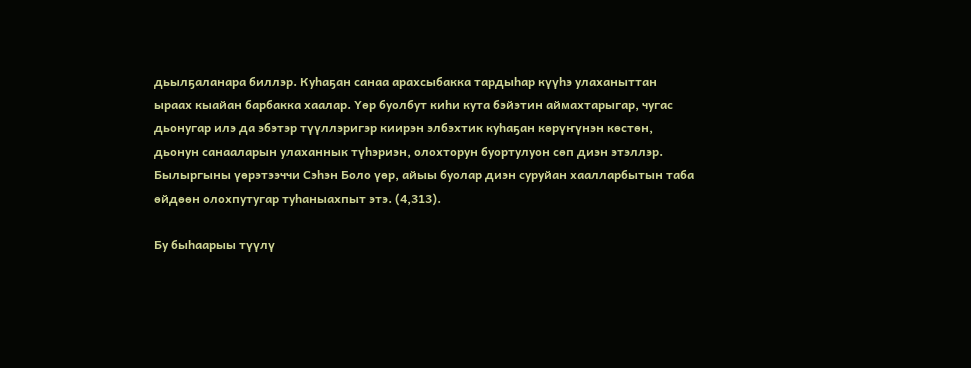дьылҕаланара биллэр. Куһаҕан санаа арахсыбакка тардыһар күүһэ улаханыттан ыраах кыайан барбакка хаалар. Үөр буолбут киһи кута бэйэтин аймахтарыгар, чугас дьонугар илэ да эбэтэр түүллэригэр киирэн элбэхтик куһаҕан көрүҥүнэн көстөн, дьонун санааларын улаханнык түһэриэн, олохторун буортулуон сөп диэн этэллэр. Былыргыны үөрэтээччи Сэһэн Боло үөр, айыы буолар диэн суруйан хаалларбытын таба өйдөөн олохпутугар туһаныахпыт этэ. (4,313).

Бу быһаарыы түүлү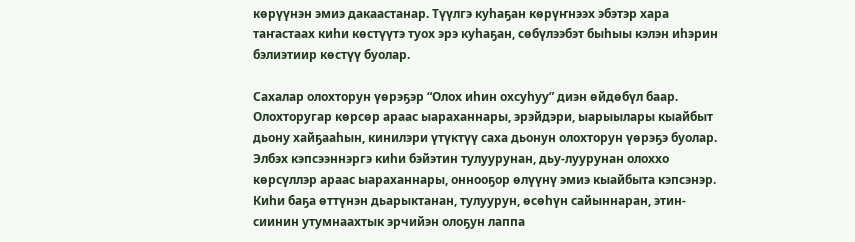көрүүнэн эмиэ дакаастанар. Түүлгэ куһаҕан көрүҥнээх эбэтэр хара таҥастаах киһи көстүүтэ туох эрэ куһаҕан, сөбүлээбэт быһыы кэлэн иһэрин бэлиэтиир көстүү буолар.

Сахалар олохторун үөрэҕэр “Олох иһин охсуһуу” диэн өйдөбүл баар. Олохторугар көрсөр араас ыараханнары, эрэйдэри, ыарыылары кыайбыт дьону хайҕааһын, кинилэри үтүктүү саха дьонун олохторун үөрэҕэ буолар. Элбэх кэпсээннэргэ киһи бэйэтин тулуурунан, дьу-луурунан олоххо көрсүллэр араас ыараханнары, оннооҕор өлүүнү эмиэ кыайбыта кэпсэнэр. Киһи баҕа өттүнэн дьарыктанан, тулуурун, өсөһүн сайыннаран, этин-сиинин утумнаахтык эрчийэн олоҕун лаппа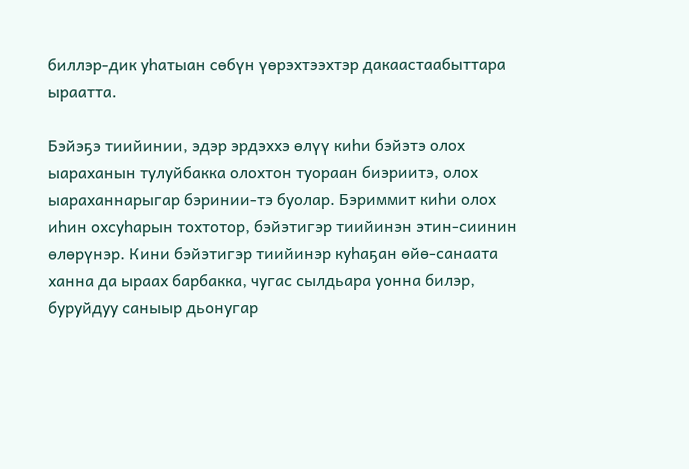биллэр-дик уһатыан сөбүн үөрэхтээхтэр дакаастаабыттара ыраатта.

Бэйэҕэ тиийинии, эдэр эрдэххэ өлүү киһи бэйэтэ олох ыараханын тулуйбакка олохтон туораан биэриитэ, олох ыараханнарыгар бэринии-тэ буолар. Бэриммит киһи олох иһин охсуһарын тохтотор, бэйэтигэр тиийинэн этин-сиинин өлөрүнэр. Кини бэйэтигэр тиийинэр куһаҕан өйө-санаата ханна да ыраах барбакка, чугас сылдьара уонна билэр, буруйдуу саныыр дьонугар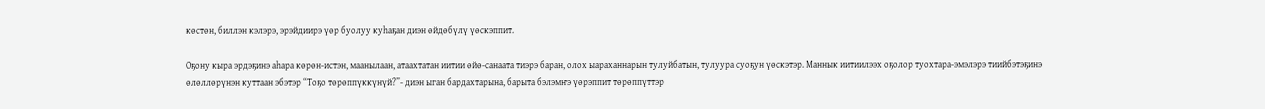көстөн, биллэн кэлэрэ, эрэйдиирэ үөр буолуу куһаҕан диэн өйдөбүлү үөскэппит.

Оҕону кыра эрдэҕинэ аһара көрөн-истэн, маанылаан, атаахтатан иитии өйө-санаата тиэрэ баран, олох ыараханнарын тулуйбатын, тулуура суоҕун үөскэтэр. Маннык иитиилээх оҕолор туохтара-эмэлэрэ тиийбэтэҕинэ өлөллөрүнэн куттаан эбэтэр “Тоҕо төрөппүккүнүй?”- диэн ыган бардахтарына, барыта бэлэмҥэ үөрэппит төрөппүттэр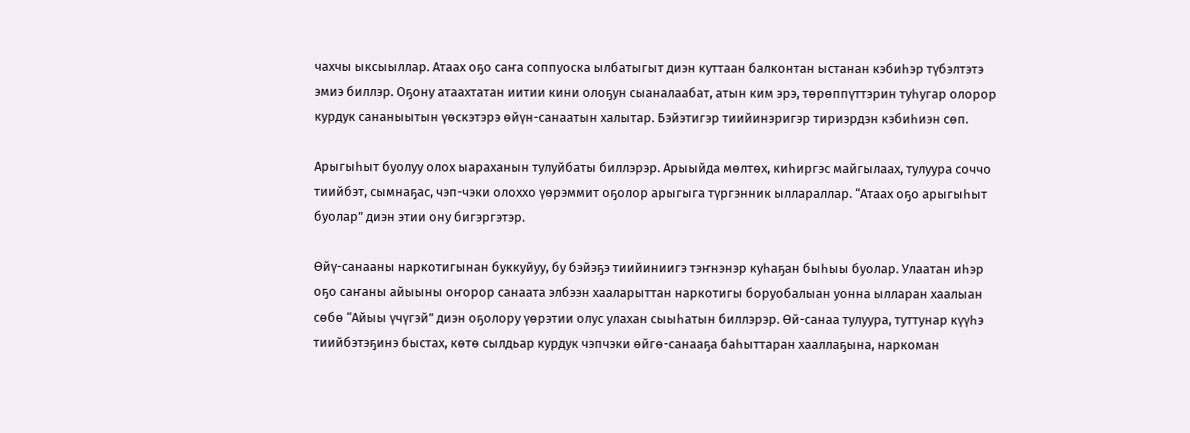чахчы ыксыыллар. Атаах оҕо саҥа соппуоска ылбатыгыт диэн куттаан балконтан ыстанан кэбиһэр түбэлтэтэ эмиэ биллэр. Оҕону атаахтатан иитии кини олоҕун сыаналаабат, атын ким эрэ, төрөппүттэрин туһугар олорор курдук сананыытын үөскэтэрэ өйүн-санаатын халытар. Бэйэтигэр тиийинэригэр тириэрдэн кэбиһиэн сөп.

Арыгыһыт буолуу олох ыараханын тулуйбаты биллэрэр. Арыыйда мөлтөх, киһиргэс майгылаах, тулуура соччо тиийбэт, сымнаҕас, чэп-чэки олоххо үөрэммит оҕолор арыгыга түргэнник ыллараллар. “Атаах оҕо арыгыһыт буолар” диэн этии ону бигэргэтэр.

Өйү-санааны наркотигынан буккуйуу, бу бэйэҕэ тиийиниигэ тэҥнэнэр куһаҕан быһыы буолар. Улаатан иһэр оҕо саҥаны айыыны оҥорор санаата элбээн хааларыттан наркотигы боруобалыан уонна ылларан хаалыан сөбө “Айыы үчүгэй” диэн оҕолору үөрэтии олус улахан сыыһатын биллэрэр. Өй-санаа тулуура, туттунар күүһэ тиийбэтэҕинэ быстах, көтө сылдьар курдук чэпчэки өйгө-санааҕа баһыттаран хааллаҕына, наркоман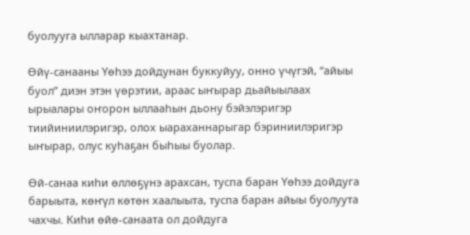буолууга ылларар кыахтанар.

Өйү-санааны Үөһээ дойдунан буккуйуу, онно үчүгэй, “айыы буол” диэн этэн үөрэтии, араас ыҥырар дьайыылаах ырыалары оҥорон ыллааһын дьону бэйэлэригэр тиийиниилэригэр, олох ыараханнарыгар бэриниилэригэр ыҥырар, олус куһаҕан быһыы буолар.

Өй-санаа киһи өллөҕүнэ арахсан, туспа баран Үөһээ дойдуга барыыта, көҥүл көтөн хаалыыта, туспа баран айыы буолуута чахчы. Киһи өйө-санаата ол дойдуга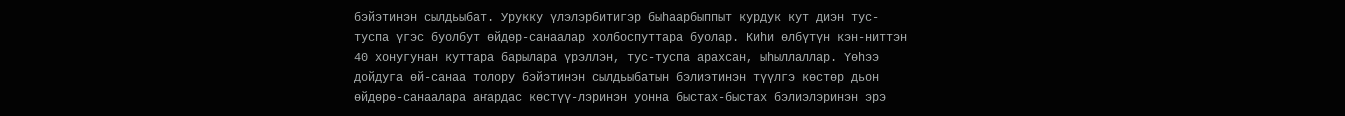бэйэтинэн сылдьыбат. Урукку үлэлэрбитигэр быһаарбыппыт курдук кут диэн тус-туспа үгэс буолбут өйдөр-санаалар холбоспуттара буолар. Киһи өлбүтүн кэн-ниттэн 40 хонугунан куттара барылара үрэллэн, тус-туспа арахсан, ыһыллаллар. Yөһээ дойдуга өй-санаа толору бэйэтинэн сылдьыбатын бэлиэтинэн түүлгэ көстөр дьон өйдөрө-санаалара аҥардас көстүү-лэринэн уонна быстах-быстах бэлиэлэринэн эрэ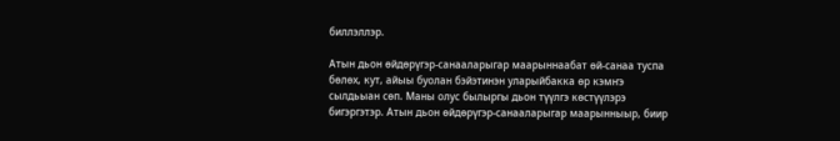биллэллэр.

Атын дьон өйдөрүгэр-санааларыгар маарыннаабат өй-санаа туспа бөлөх, кут, айыы буолан бэйэтинэн уларыйбакка өр кэмҥэ сылдьыан сөп. Маны олус былыргы дьон түүлгэ көстүүлэрэ бигэргэтэр. Атын дьон өйдөрүгэр-санааларыгар маарынныыр, биир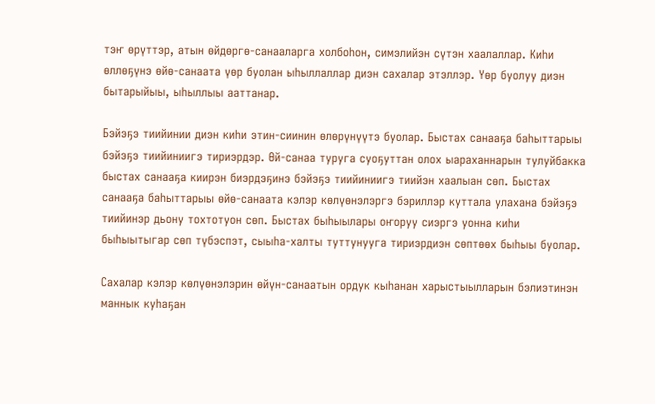тэҥ өрүттэр, атын өйдөргө-санааларга холбоһон, симэлийэн сүтэн хаалаллар. Киһи өллөҕүнэ өйө-санаата үөр буолан ыһыллаллар диэн сахалар этэллэр. Yөр буолуу диэн бытарыйыы, ыһыллыы ааттанар.

Бэйэҕэ тиийинии диэн киһи этин-сиинин өлөрүнүүтэ буолар. Быстах санааҕа баһыттарыы бэйэҕэ тиийиниигэ тириэрдэр. Өй-санаа туруга суоҕуттан олох ыараханнарын тулуйбакка быстах санааҕа киирэн биэрдэҕинэ бэйэҕэ тиийиниигэ тиийэн хаалыан сөп. Быстах санааҕа баһыттарыы өйө-санаата кэлэр көлүөнэлэргэ бэриллэр куттала улахана бэйэҕэ тиийинэр дьону тохтотуон сөп. Быстах быһыылары оҥоруу сиэргэ уонна киһи быһыытыгар сөп түбэспэт, сыыһа-халты туттунууга тириэрдиэн сөптөөх быһыы буолар.

Сахалар кэлэр көлүөнэлэрин өйүн-санаатын ордук кыһанан харыстыылларын бэлиэтинэн маннык куһаҕан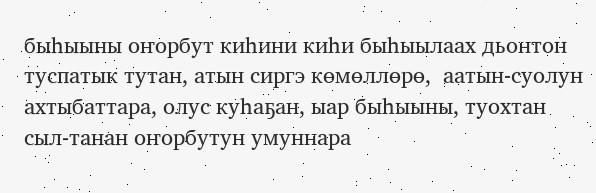быһыыны оҥорбут киһини киһи быһыылаах дьонтон туспатык тутан, атын сиргэ көмөллөрө,  аатын-суолун ахтыбаттара, олус куһаҕан, ыар быһыыны, туохтан сыл-танан оҥорбутун умуннара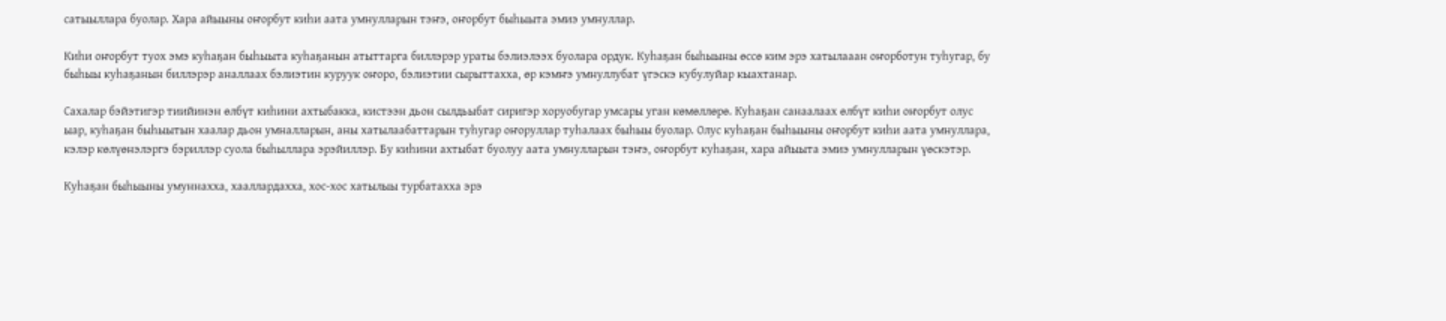сатыыллара буолар. Хара айыыны оҥорбут киһи аата умнулларын тэҥэ, оҥорбут быһыыта эмиэ умнуллар.

Киһи оҥорбут туох эмэ куһаҕан быһыыта куһаҕанын атыттарга биллэрэр ураты бэлиэлээх буолара ордук. Куһаҕан быһыыны өссө ким эрэ хатылааан оҥорботун туһугар, бу быһыы куһаҕанын биллэрэр аналлаах бэлиэтин куруук оҥоро, бэлиэтии сырыттахха, өр кэмҥэ умнуллубат үгэскэ кубулуйар кыахтанар.

Сахалар бэйэтигэр тиийинэн өлбүт киһини ахтыбакка, кистээн дьон сылдьыбат сиригэр хоруобугар умсары уган көмөллөрө. Куһаҕан санаалаах өлбүт киһи оҥорбут олус ыар, куһаҕан быһыытын хаалар дьон умналларын, аны хатылаабаттарын туһугар оҥоруллар туһалаах быһыы буолар. Олус куһаҕан быһыыны оҥорбут киһи аата умнуллара, кэлэр көлүөнэлэргэ бэриллэр суола быһыллара эрэйиллэр. Бу киһини ахтыбат буолуу аата умнулларын тэҥэ, оҥорбут куһаҕан, хара айыыта эмиэ умнулларын үөскэтэр.

Куһаҕан быһыыны умуннахха, хааллардахха, хос-хос хатылыы турбатахха эрэ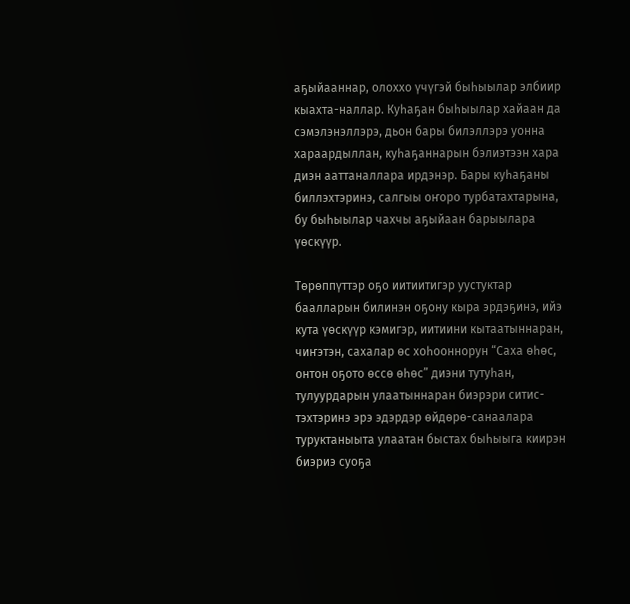аҕыйааннар, олоххо үчүгэй быһыылар элбиир кыахта-наллар. Куһаҕан быһыылар хайаан да сэмэлэнэллэрэ, дьон бары билэллэрэ уонна хараардыллан, куһаҕаннарын бэлиэтээн хара диэн ааттаналлара ирдэнэр. Бары куһаҕаны биллэхтэринэ, салгыы оҥоро турбатахтарына, бу быһыылар чахчы аҕыйаан барыылара үөскүүр.

Төрөппүттэр оҕо иитиитигэр уустуктар баалларын билинэн оҕону кыра эрдэҕинэ, ийэ кута үөскүүр кэмигэр, иитиини кытаатыннаран, чиҥэтэн, сахалар өс хоһооннорун “Саха өһөс, онтон оҕото өссө өһөс” диэни тутуһан, тулуурдарын улаатыннаран биэрэри ситис-тэхтэринэ эрэ эдэрдэр өйдөрө-санаалара туруктаныыта улаатан быстах быһыыга киирэн биэриэ суоҕа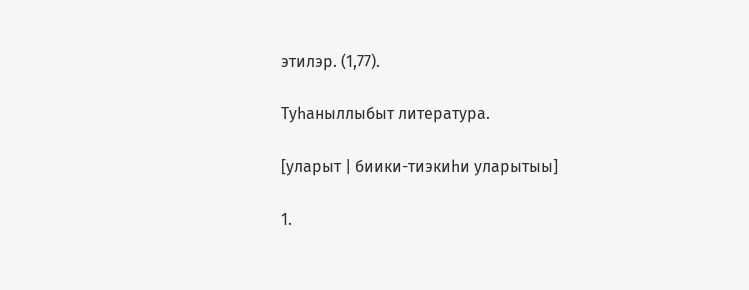этилэр. (1,77).

Туһаныллыбыт литература.

[уларыт | биики-тиэкиһи уларытыы]

1.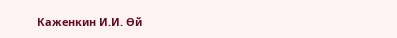Каженкин И.И. Өй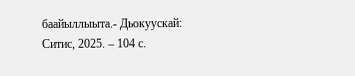баайыллыыта.- Дьокуускай: Ситис, 2025. – 104 с.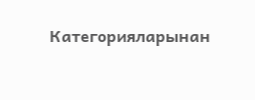Категорияларынан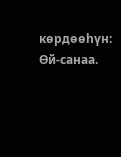көрдөөһүн: Өй-санаа.